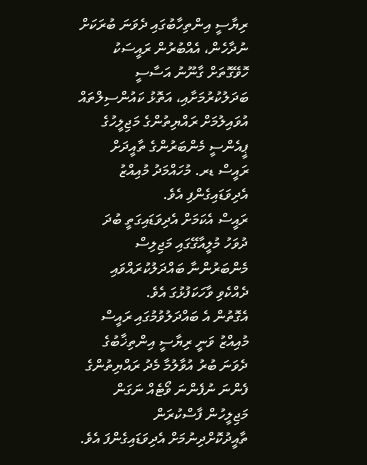ރިޔާސީ އިންތިހާބުގައި ދެވަނަ ބުރަކަށް ނުދާހެން، އެއްބުރުން ރައީސަކު ހޮވޭގޮތަށް ގާނޫނު އަސާސީ ބަދަލުކުރުމަށާއި، އަތޮޅު ކައުންސިލްތައް އުވައިލުމަށް ރައްޔިތުންގެ މަޖިލީހުގެ ޕީއެންސީ މެންބަރުންގެ ތާއީދަށް ރައީސް ޑރ. މުހައްމަދު މުއިއްޒު އެދިވަޑައިގެންފި އެވެ.
ރައީސް އެކަމަށް އެދިވަޑައިގަތީ ބުދަ ދުވަހު މުލީއާގޭގައި މަޖިލިސް މެންބަރުންނާ ބައްދަލުކުރައްވައި ދެއްކެވި ވާހަކަފުޅުގަ އެވެ.
އެގޮތުން އެ ބައްދަލުވުމުގައި ރައީސް މުއިއްޒު ވަނީ ރިޔާސީ އިންތިޚާބުގެ ދެވަނަ ބުރު އުވާލުމާ މެދު ރައްޔިތުންގެ ފެންނަ ނުފެންނަ ވޯޓެއް ނަގަން މަޖިލީހުން ފާސްކުރަން ތާއީދުކޮށްދިނުމަށް އެދިވަޑައިގެންފަ އެވެ.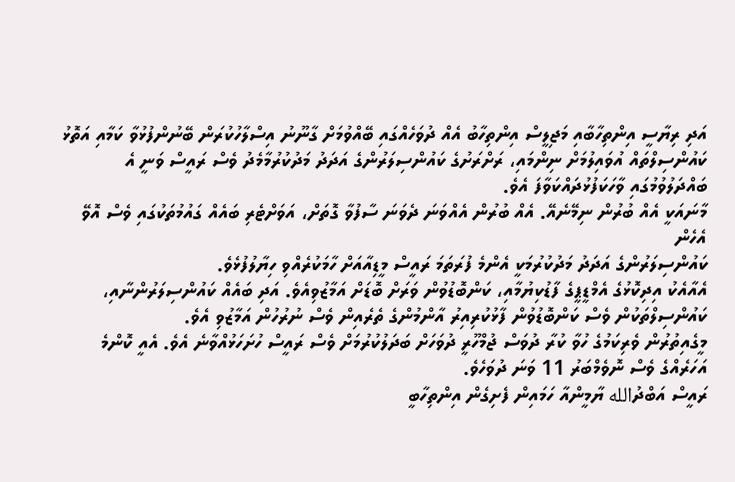އަދި ރިޔާސީ އިންތިހާބާއި މަޖިލީސް އިންތިހާބު އެއް ދުވަހެއްގައި ބޭއްވުމަށް ގާނޫނު އިސްލާހުކުރަން ބޭނުންފުޅުވާ ކަމާއި އަތޮޅު ކައުންސިލްތައް އުވައިލުމަށް ނިންމައި، ރަށްރަށުގެ ކައުންސިލަރުންގެ އަދަދު މަދުކުރުމާމެދު ވެސް ރައީސް ވަނީ އެ ބައްދަލުވުމުގައި ވާހަކަފުޅުދައްކަވާފަ އެވެ.
މާނައަކީ އެއް ބުރުން ނިމޭނެއޭ. އެއް ބުރުން އެއްވަނަ ދެވަނަ ސާފުވާ ގޮތަށް، އަވަށްޓެރި ބައެއް ގައުމުތަކުގައި ވެސް އޮވޭ އެހެން
ކައުންސިލަރުންގެ އަދަދު މަދުކުރުމަކީ އެންމެ ފުރަތަމަ ރައީސް މީޑިއާއަށް ހާމަކުރެއްވި ހިޔާލުފުޅެވެ.
އެއާއެކު އިދިކޮޅުގެ އެމްޑީޕީގެ ފާޑުކިޔުމާއި، ކަންބޮޑުވުން ވަރަށް ބޮޑަށް އަމާޒުވިއެވެ. އަދި ބައެއް ކައުންސިލަރުންނާއި، ކައުންސިލްތަކުން ވެސް ކަންބޮޑުވުން ފާޅުކުރިއިރު އާންމުންގެ ތެރެއިން ވެސް ނުރުހުން އަމާޒުވި އެވެ.
މީގެއިތުރުން ވެރިކަމުގެ ހުވާ ކުރާ ދުވަސް ޖުމްހޫރީ ދުވަހަށް ބަދަލުކުރުމަށް ވެސް ރައީސް ހުށަހަޅުއްވާނެ އެވެ. އެއީ ކޮންމެ އަހަރެއްގެ ވެސް ނޮވެމްބަރު 11 ވަނަ ދުވަހެވެ.
ރައީސް އަބްދުالله ޔާމީންއާ ހަމައިން ފެށިގެން އިންތިހާބީ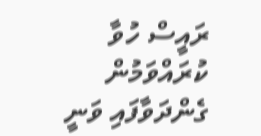ރައީސް ހުވާ ކުރައްވަމުން ގެންދަވާފައި ވަނީ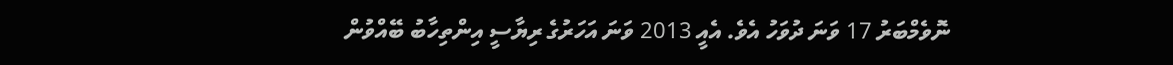ނޮވެމްބަރު 17 ވަނަ ދުވަހު އެވެ. އެއީ 2013 ވަނަ އަހަރުގެ ރިޔާސީ އިންތިހާބު ބޭއްވުން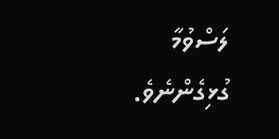ލަސްވުމާ ގުޅިގެންނެވެ.